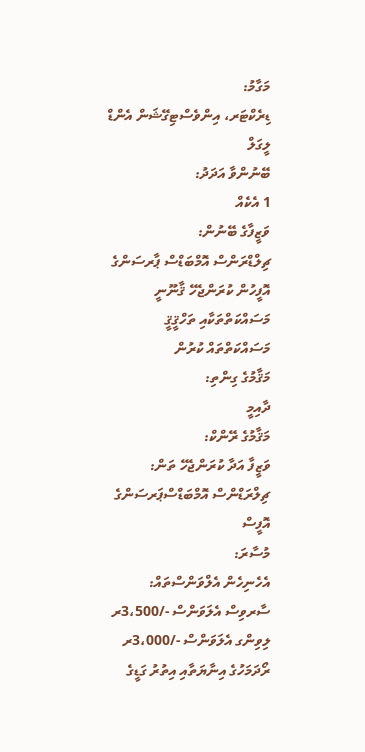މަގާމު:
ޑިރެކްޓަރ، އިންވެސްޓިގޭޝަން އެންޑް ލީގަލް
ބޭނުންވާ އަދަދު:
1 އެކެއް
ވަޒީފާގެ ބޭނުން:
ޗިލްޑްރަންސް އޮމްބަޑްސް ޕާރސަންގެ އޮފީހުން ކުރަންޖެހޭ ޤާނޫނީ މަސައްކަތްތަކާއި ތަހްޤީޤީ މަސައްކަތްތައް ކުރުން
މަޤާމުގެ ގިންތި:
ދާއިމީ
މަޤާމުގެ ރޭންކް:
ވަޒީފާ އަދާ ކުރަންޖެހޭ ތަން:
ޗިލްރަޑްންސް އޮމްބަޑްސްޕަރސަންގެ އޮފީސް
މުސާރަ:
އެހެނިހެން އެލްވަންސްތައް:
ސާރވިސް އެލަވަންސް -/3،500ރ
ލިވިންގ އެލަވަންސް -/3،000ރ
ރޯދަމަހުގެ އިނާޔަތާއި އިތުރު ގަޑީގެ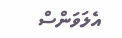އެލަވަންސް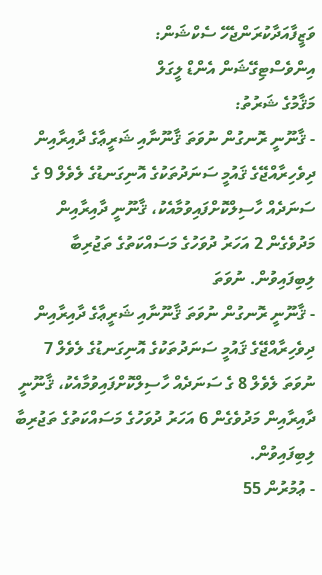ވަޒީފާއަދާކުރަންޖެހޭ ސެކްޝަން:
އިންވެސްޓިގޭޝަން އެންޑް ލީގަލް
މަޤާމުގެ ޝަރުތު:
- ޤާނޫނީ ރޮނގުން ނުވަތަ ޤާނޫނާއި ޝަރީޢާގެ ދާއިރާއިން ދިވެހިރާއްޖޭގެ ޤައުމީ ސަނަދުތަކުގެ އޮނިގަނޑުގެ ލެވެލް 9 ގެ ސަނަދެއް ހާސިލްކޮށްފައިވުމާއެކު، ޤާނޫނީ ދާއިރާއިން މަދުވެގެން 2 އަހަރު ދުވަހުގެ މަސައްކަތުގެ ތަޖުރިބާ ލިބިފައިވުން. ނުވަތަ
- ޤާނޫނީ ރޮނގުން ނުވަތަ ޤާނޫނާއި ޝަރީޢާގެ ދާއިރާއިން ދިވެހިރާއްޖޭގެ ޤައުމީ ސަނަދުތަކުގެ އޮނިގަނޑުގެ ލެވެލް 7 ނުވަތަ ލެވެލް 8 ގެ ސަނަދެއް ހާސިލްކޮށްފައިވުމާއެކު، ޤާނޫނީ ދާއިރާއިން މަދުވެގެން 6 އަހަރު ދުވަހުގެ މަސައްކަތުގެ ތަޖުރިބާ ލިބިފައިވުން.
- ޢުމުރުން 55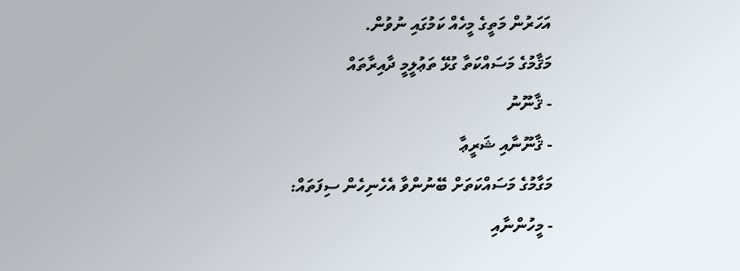އަހަރުން މަތީގެ މީހެއް ކަމުގައި ނުވުން.
މަޤާމުގެ މަސައްކަތާ ގުޅޭ ތަޢުލީމީ ދާއިރާތައް
- ޤާނޫނު
- ޤާނޫނާއި ޝަރީޢާ
މަގާމުގެ މަސައްކަތަށް ބޭނުންވާ އެހެނިހެން ސިފަތައް:
- މީހުންނާއި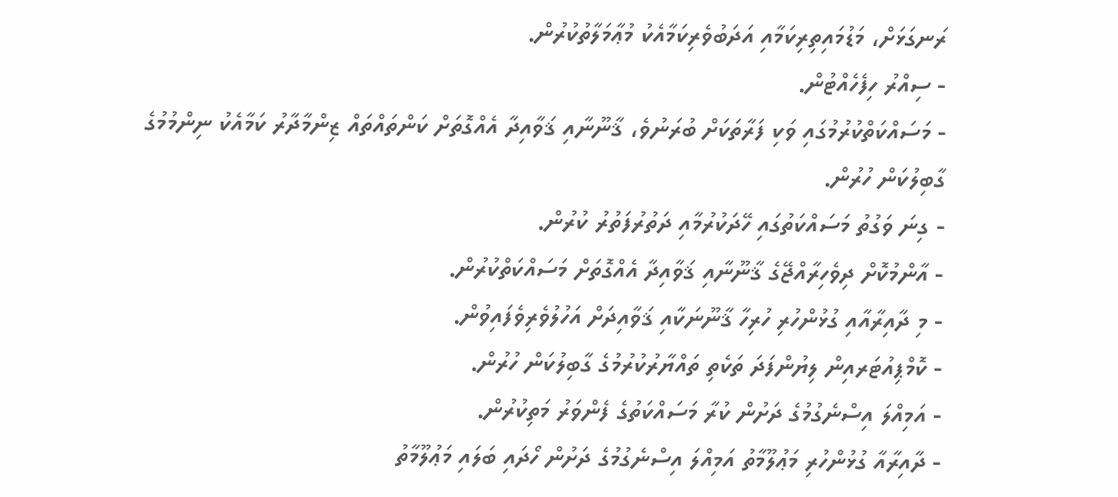ރަނގަޅަށް، މަޑުމައިތިރިކަމާއި އަދަބުވެރިކަމާއެކު މުޢާމަލާތުކުރުން.
- ސިއްރު ހިފެހެއްޓުން.
- މަސައްކަތްކުރުމުގައި ވަކި ފަރާތަކަށް ބުރަނުވެ، ޤާނޫނާއި ޤަވާއިދާ އެއްގޮތަށް ކަންތައްތައް ޒިންމާދާރު ކަމާއެކު ނިންމުމުގެ ގާބިލުކަން ހުރުން.
- ގިނަ ވަގުތު މަސައްކަތުގައި ހޭދަކުރުމާއި ދަތުރުފަތުރު ކުރުން.
- އާންމުކޮށް ދިވެހިރާއްޖޭގެ ޤާނޫނާއި ޤަވާއިދާ އެއްގޮތަށް މަސައްކަތްކުރުން.
- މި ދާއިރާއާއި ގުޅުންހުރި ހުރިހާ ޤާނޫނަކާއި ޤަވާއިދަށް އަހުލުވެރިވެފައިވުން.
- ކޮމްޕިއުޓަރއިން ލިޔުންފަދަ ތަކެތި ތައްޔާރުކުރުމުގެ ގާބިލުކަން ހުރުން.
- އަމިއްލަ އިސްނެގުމުގެ ދަށުން ކުރާ މަސައްކަތުގެ ފެންވަރު މަތިކުރުން.
- ދާއިރާއާ ގުޅުންހުރި މަޢުލޫމާތު އަމިއްލަ އިސްނެގުމުގެ ދަށުން ހޯދައި ބަލައި މަޢުލޫމާތު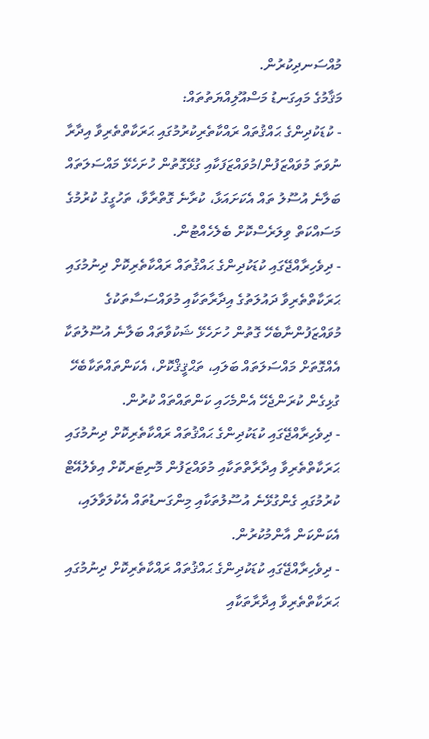މުއްސަނދިކުރުން.
މަޤާމުގެ މައިގަނޑު މަސްއޫލިއްޔަތުތައް:
- ކުޑަކުދިންގެ ޙައްޤުތައް ރައްކާތެރިކުރުމުގައި ޙަރަކާތްތެރިވާ އިދާރާ ނުވަތަ މުވައްޒަފުން/މުވައްޒަފަކާއި ގުޅޭގޮތުން ހުށަހެޅޭ މައްސަލަތައް ބަލާނެ އުސޫލު ތައް އެކަށައަޅާ، ކުރާނެ ގޮތްރާވާ، ތަހުގީގު ކުރުމުގެ މަސައްކަތް ވިލަރެސްކޮށް ބެލެހެއްޓުން.
- ދިވެހިރާއްޖޭގައި ކުޑަކުދިންގެ ޙައްޤުތައް ރައްކާތެރިކޮށް ދިނުމުގައި ޙަރަކާތްތެރިވާ ދައުލަތުގެ އިދާރާތަކާއި މުވައްސަސާތަކުގެ މުވައްޒަފުންނާބެހޭ ގޮތުން ހުށަހެޅޭ ޝަކުވާތައް ބަލާނެ އުސޫލުތަކާ އެއްގޮތަށް މައްސަލަތައް ބަލައި، ތަޙްޤީޤްކޮށް، އެކަންތައްތަކާބެހޭ ގުޅިގެން ކުރަންޖެހޭ އެންމެހައި ކަންތައްތައް ކުރުން.
- ދިވެހިރާއްޖޭގައި ކުޑަކުދިންގެ ޙައްޤުތައް ރައްކާތެރިކޮށް ދިނުމުގައި ޙަރަކާތްތެރިވާ އިދާރާތްތަކާއި މުވައްޒަފުން މޮނިޓަރކޮށް އިވެލުއޭޓް ކުރުމުގައި ގެންގުޅޭނެ އުސޫލުތަކާއި މިންގަނޑުތައް އެކުލަވާލައި، އެކަންކަން އާންމުކުރުން.
- ދިވެހިރާއްޖޭގައި ކުޑަކުދިންގެ ޙައްޤުތައް ރައްކާތެރިކޮށް ދިނުމުގައި ޙަރަކާތްތެރިވާ އިދާރާތަކާއި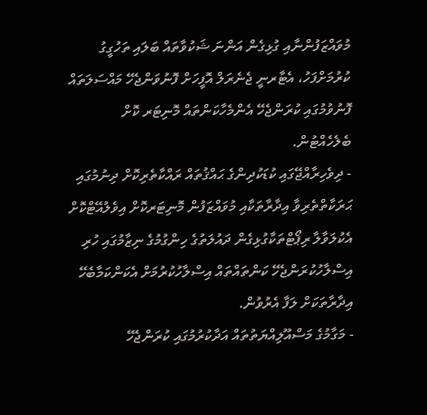މުވައްޒަފުންނާއި ގުޅިގެން އަންނަ ޝަކުވާތައް ބަލައި ތަހުގީގު ކުރުމަށްފަހު، އެޓާރނީ ޖެނެރަލް އޮފީހަށް ފޮނުވަންޖެހޭ މައްސަލަތައް ފޮނުވުމުގައި ކުރަންޖެހޭ އެންމެހާކަންތައް މޮނިޓަރ ކޮށް ބެލެހެއްޓުން.
- ދިވެހިރާއްޖޭގައި ކުޑަކުދިންގެ ޙައްޤުތައް ރައްކާތެރިކޮށް ދިނުމުގައި ޙަރަކާތްތެރިވާ އިދާރާތަކާއި މުވައްޒަފުން މޮނިޓަރކޮށް އިވެލުއޭޓްކޮށް އެކުލަވާލާ ރިޕޯޓްތަކާގުޅިގެން ދައުލަތުގެ ހިންގުމުގެ ނިޒާމުގައި ހުރި އިސްލާހުކުރަންޖެހޭ ކަންތައްތައް އިސްލާހުކުރުމަށް އެކަންކަމާބެހޭ އިދާރާތަކަށް ލަފާ އެރުވުން.
- މަގާމުގެ މަސްއޫލިއްޔަތުތައް އަދާކުރުމުގައި ކުރަންޖެހޭ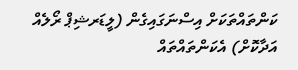ކަންތައްތަކަށް އިސްނަގައިގެން (ލީޑަރޝިޕް ރޯލެއް އަދާކޮށް) އެކަންތައްތައް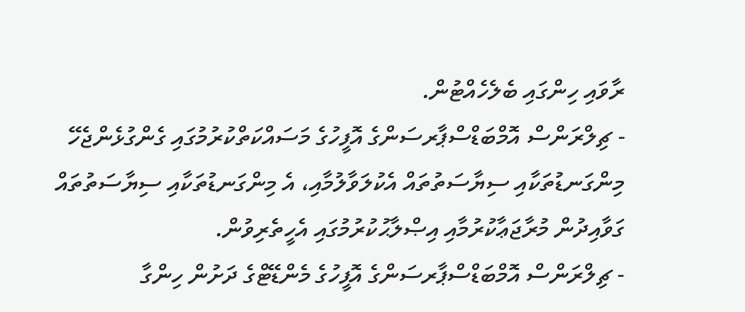ރާވައި ހިންގައި ބެލެހެއްޓުން.
- ޗިލްރަންސް އޮމްބަޑްސްޕާރސަންގެ އޮފީހުގެ މަސައްކަތްކުރުމުގައި ގެންގުޅެންޖެހޭ މިންގަނޑުތަކާއި ސިޔާސަތުތައް އެކުލަވާލުމާއި، އެ މިންގަނޑުތަކާއި ސިޔާސަތުތައް ގަވާއިދުން މުރާޖަޢާކުރުމާއި އިޞްލާޙުކުރުމުގައި އެހީތެރިވުން.
- ޗިލްރަންސް އޮމްބަޑްސްޕާރސަންގެ އޮފީހުގެ މެންޑޭޓްގެ ދަށުން ހިންގާ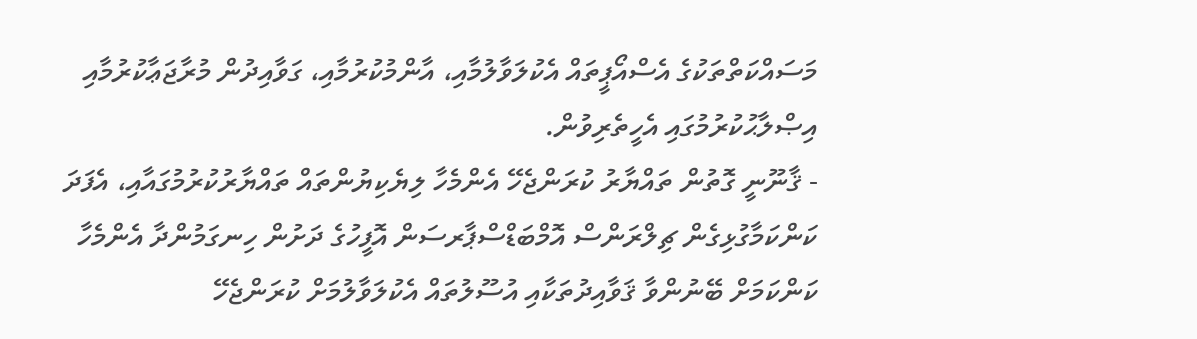މަސައްކަތްތަކުގެ އެސްއޯޕީތައް އެކުލަވާލުމާއި، އާންމުކުރުމާއި، ގަވާއިދުން މުރާޖަޢާކުރުމާއި އިޞްލާޙުކުރުމުގައި އެހީތެރިވުން.
- ޤާނޫނީ ގޮތުން ތައްޔާރު ކުރަންޖެހޭ އެންމެހާ ލިޔެކިޔުންތައް ތައްޔާރުކުރުމުގައާއި، އެފަދަ ކަންކަމާގުޅިގެން ޗިލްރަންސް އޮމްބަޑްސްޕާރސަން އޮފީހުގެ ދަށުން ހިނގަމުންދާ އެންމެހާ ކަންކަމަށް ބޭނުންވާ ޤަވާއިދުތަކާއި އުސޫލުތައް އެކުލަވާލުމަށް ކުރަންޖެހޭ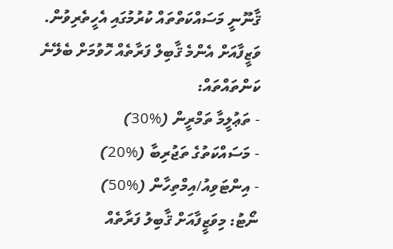ޤާނޫނީ މަސައްކަތްތައް ކުރުމުގައި އެހީތެރިވުން.
ވަޒީފާއަށް އެންމެ ޤާބިލް ފަރާތެއް ހޮވުމަށް ބެލޭނެ ކަންތައްތައް:
- ތަޢުލީމާ ތަމްރީން (%30)
- މަސައްކަތުގެ ތަޖުރިބާ (%20)
- އިންޓަވިއު/އިމްތިހާން (%50)
ނޯޓު: މިވަޒީފާއަށް ޤާބިލު ފަރާތެއް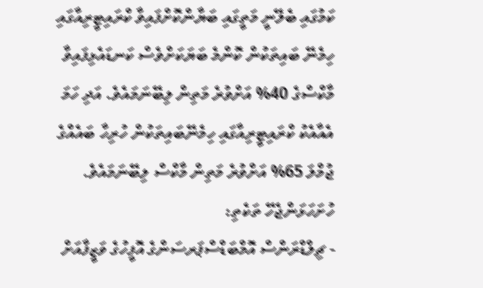ކަމުގައި ބެލޭނީ މަތީގައި ބަޔާންކޮށްފައިވާ ކްރައިޓީރިއާގައި ހިމެނޭ ބައިތަކުން ކޮންމެ ބަޔަކަށްވެސް ކަނޑައެޅިފައިވާ މާކްސްގެ 40% އަށްވުރެ މަތިން ލިބޭނަމައެވެ. އަދި ހަމަ އެއާއެކު ކްރައިޓީރިއާގައި ހިމެނޭބައިތަކުން ހުރިހާ ބައެއްގެ ޖުމްލަ 65% އަށްވުރެ މަތިން މާކްސް ލިބޭނަމައެވެ.
ހުށަހަޅަންޖެހޭ ތަކެތި:
- ޗިލްޑްރަންސް އޮމްބަޑްސްޕަރސަންގެ އޮފީހުގެ ވަޒީފާއަށް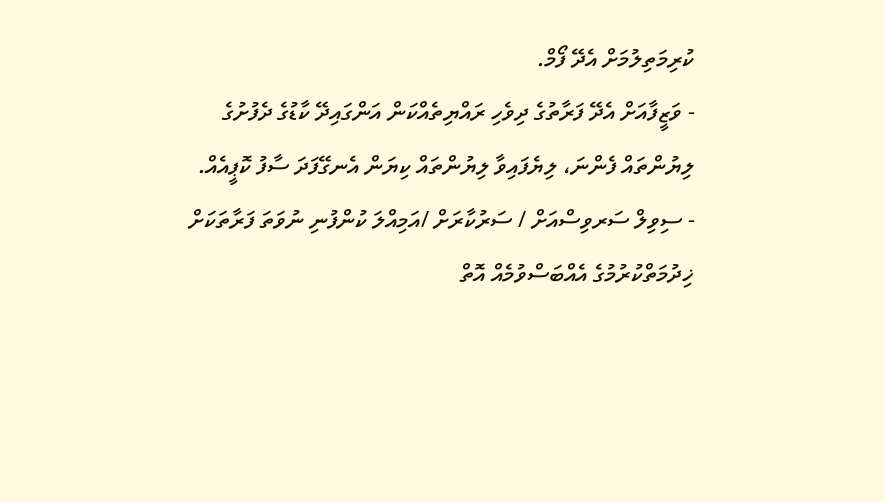ކުރިމަތިލުމަށް އެދޭ ފޯމް.
- ވަޒީފާއަށް އެދޭ ފަރާތުގެ ދިވެހި ރައްޔިތެއްކަން އަންގައިދޭ ކާޑުގެ ދެފުށުގެ ލިޔުންތައް ފެންނަ، ލިޔެފައިވާ ލިޔުންތައް ކިޔަން އެނގޭފަދަ ސާފު ކޮޕީއެއް.
- ސިވިލް ސަރވިސްއަށް / ސަރުކާރަށް /އަމިއްލަ ކުންފުނި ނުވަތަ ފަރާތަކަށް ޚިދުމަތްކުރުމުގެ އެއްބަސްވުމެއް އޮތް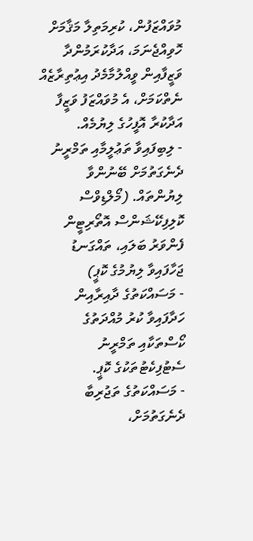މުވައްޒަފުން، ކުރިމަތިލާ މަޤާމަށް ހޮވިއްޖެނަމަ، އަދާކުރަމުންދާ ވަޒީފާއިން ވީއްލުމާމެދު އިޢުތިރާޒެއް ނެތްކަމަށް، އެ މުވައްޒަފު ވަޒީފާ އަދާކުރާ އޮފީހުގެ ލިޔުމެއް.
- ލިބިފައިވާ ތަޢުލީމާއި ތަމްރީނު ދެނެގަތުމަށް ބޭނުންވާ ލިޔުންތައް. (މޯލްޑިވްސް ކޮލިފިކޭޝަންސް އޮތޯރިޓީން ފެންވަރު ބަލައި، ތައްގަނޑު ޖަހާފައިވާ ލިޔުމުގެ ކޮޕީ)
- މަސައްކަތުގެ ދާއިރާއިން ހަދާފައިވާ ކުރު މުއްދަތުގެ ކޯސްތަކާއި ތަމްރީނު ސެޓުފިކެޓުތަކުގެ ކޮޕީ.
- މަސައްކަތުގެ ތަޖުރިބާ ދެނެގަތުމަށް،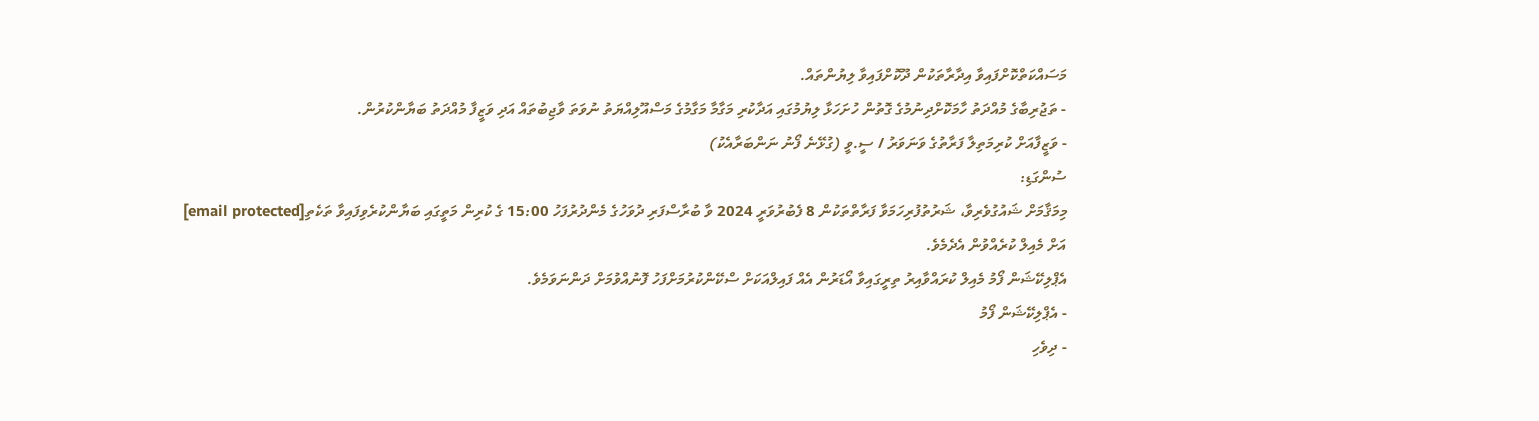މަސައްކަތްކޮށްފައިވާ އިދާރާތަކުން ދޫކޮށްފައިވާ ލިޔުންތައް.
- ތަޖުރިބާގެ މުއްދަތު ހާމަކޮށްދިނުމުގެ ގޮތުން ހުށަހަޅާ ލިޔުމުގައި އަދާކުރި މަގާމާ މަގާމުގެ މަސްއޫލިއްޔަތު ނުވަތަ ވާޖިބުތައް އަދި ވަޒީފާ މުއްދަތު ބަޔާންކުރުން.
- ވަޒީފާއަށް ކުރިމަތިލާ ފަރާތުގެ ވަނަވަރު / ސީ.ވީ (ގުޅޭނެ ފޯނު ނަންބަރާއެކު)
ސުންގަޑި:
މިމަޤާމަށް ޝައުގުވެރިވާ، ޝަރުތުފުރިހަމަވާ ފަރާތްތަކުން 8 ފެބުރުވަރީ 2024 ވާ ބުރާސްފަރި ދުވަހުގެ މެންދުރުފަހު 15:00 ގެ ކުރިން މަތީގައި ބަޔާންކުރެވިފައިވާ ތަކެތި[email protected] އަށް މެއިލް ކުރެއްވުން އެދެމެވެ.
އެޕްލިކޭޝަން ފޯމު މެއިލް ކުރައްވާއިރު ތިރީގައިވާ އޯޑަރުން އެއް ފައިލްއަކަށް ސްކޭންކުރުމަށްފަހު ފޮނުއްވުމަށް ދަންނަވަމެވެ.
- އެޕްލިކޭޝަން ފޯމު
- ދިވެހި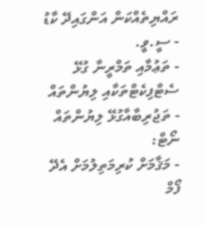ރައްޔިތެއްކަން އަންގައިދޭ ކާޑު
- ސީ.ވީ.
- ތަޢުމާއި ތަމްރީނާ ގުޅޭ ސެޓްފިކެޓްތަކާއި ލިޔުންތައް
- ތަޖުރިބާއާގުޅޭ ލިޔުންތައް
ނޯޓް:
- މަޤާމަށް ކުރިމަތިލުމަށް އެދޭ ފޯމް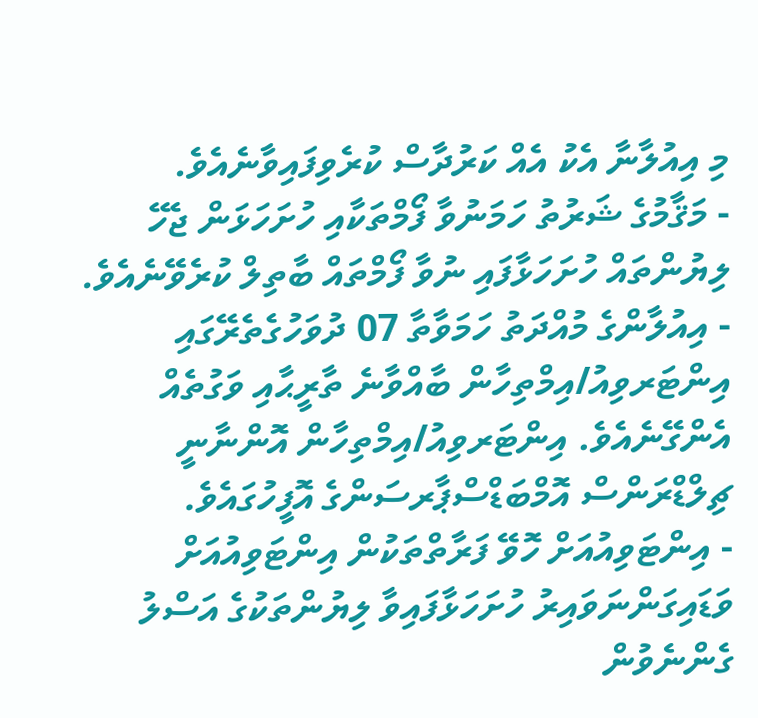މި އިއުލާނާ އެކު އެއް ކަރުދާސް ކުރެވިފައިވާނެއެވެ.
- މަޤާމުގެ ޝަރުތު ހަމަނުވާ ފޯމްތަކާއި ހުށަހަޅަން ޖެހޭ ލިޔުންތައް ހުށަހަޅާފައި ނުވާ ފޯމްތައް ބާތިލް ކުރެވޭނެއެވެ.
- އިއުލާންގެ މުއްދަތު ހަމަވާތާ 07 ދުވަހުގެތެރޭގައި އިންޓަރވިއު/އިމްތިހާން ބާއްވާނެ ތާރީޙާއި ވަގުތެއް އެންގޭނެއެވެ. އިންޓަރވިއު/އިމްތިހާން އޮންނާނީ ޗިލްޑްރަންސް އޮމްބަޑްސްޕާރސަންގެ އޮފީހުގައެވެ.
- އިންޓަވިއުއަށް ހޮވޭ ފަރާތްތަކުން އިންޓަވިއުއަށް ވަޑައިގަންނަވައިރު ހުށަހަޅާފައިވާ ލިޔުންތަކުގެ އަސްލު ގެންނެވުން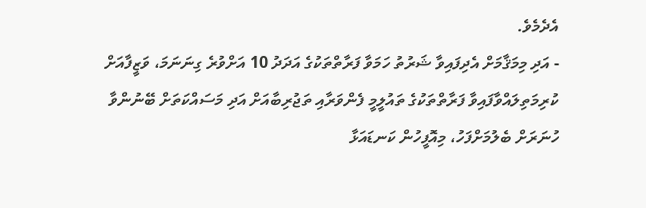އެދެމެވެ.
- އަދި މިމަޤާމަށް އެދިފައިވާ ޝަރުތު ހަމަވާ ފަރާތްތަކުގެ އަދަދު 10 އަށްވުރެ ގިނަނަމަ، ވަޒީފާއަށް ކުރިމަތިލައްވާފައިވާ ފަރާތްތަކުގެ ތައުލީމީ ފެންވަރާއި ތަޖުރިބާއަށް އަދި މަސައްކަތަށް ބޭނުންވާ ހުނަރަށް ބެލުމަށްފަހު، މިއޮފީހުން ކަނޑައަޅާ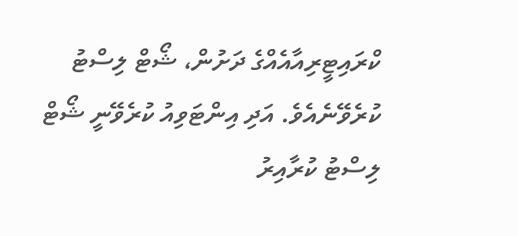ކްރައިޓީރިއާއެއްގެ ދަށުން، ޝޯޓް ލިސްޓު ކުރެވޭނެއެވެ. އަދި އިންޓަވިއު ކުރެވޭނީ ޝޯޓް ލިސްޓު ކުރާއިރު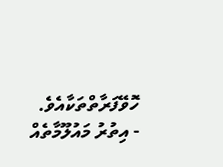ހޮވޭފަރާތްތަކާއެވެ.
- އިތުރު މައުލޫމާތެއް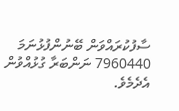ސާފުކުރައްވަން ބޭނުންފުޅުނަމަ 7960440 ނަންބަރާ ގުޅުއްވުން އެދެމެވެ.